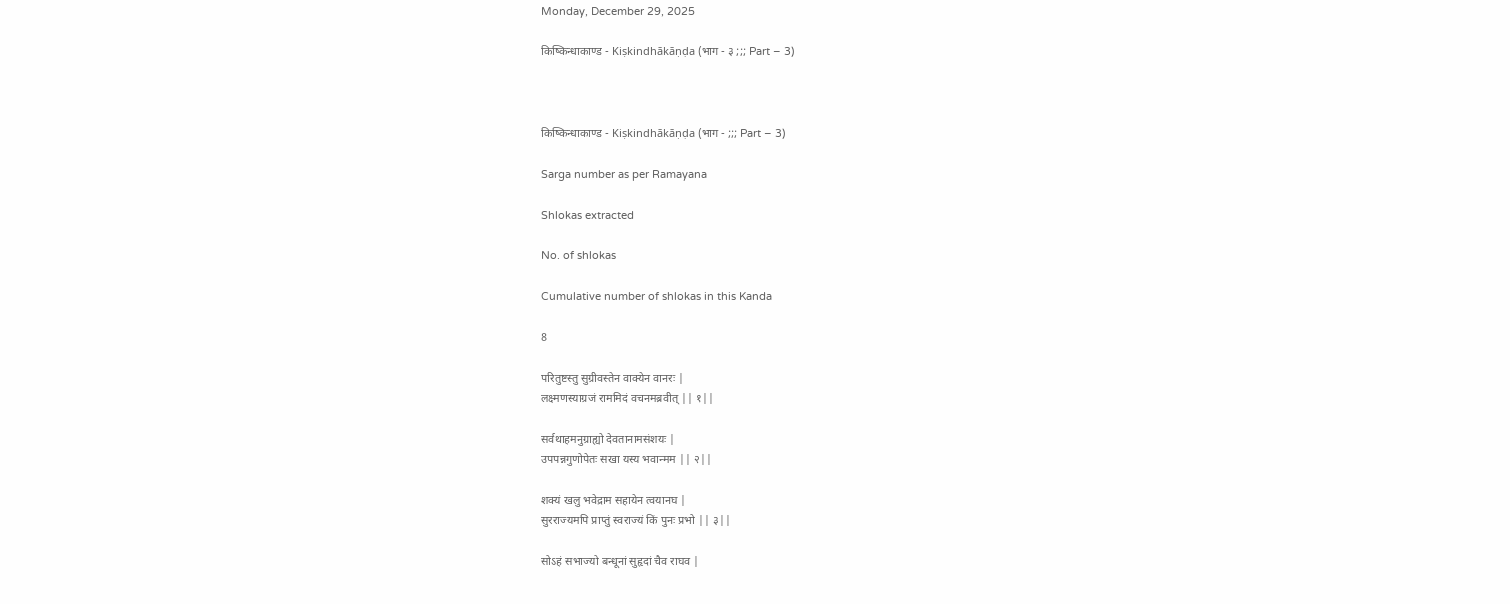Monday, December 29, 2025

किष्किन्धाकाण्ड - Kiṣkindhākāṇḍa (भाग - ३ ;;; Part – 3)



किष्किन्धाकाण्ड - Kiṣkindhākāṇḍa (भाग - ;;; Part – 3)

Sarga number as per Ramayana

Shlokas extracted

No. of shlokas

Cumulative number of shlokas in this Kanda

8

परितुष्टस्तु सुग्रीवस्तेन वाक्येन वानरः |
लक्ष्मणस्याग्रजं राममिदं वचनमब्रवीत् || १||

सर्वथाहमनुग्राह्यो देवतानामसंशयः |
उपपन्नगुणोपेतः सखा यस्य भवान्मम || २||

शक्यं खलु भवेद्राम सहायेन त्वयानघ |
सुरराज्यमपि प्राप्तुं स्वराज्यं किं पुनः प्रभो || ३||

सोऽहं सभाज्यो बन्धूनां सुहृदां चैव राघव |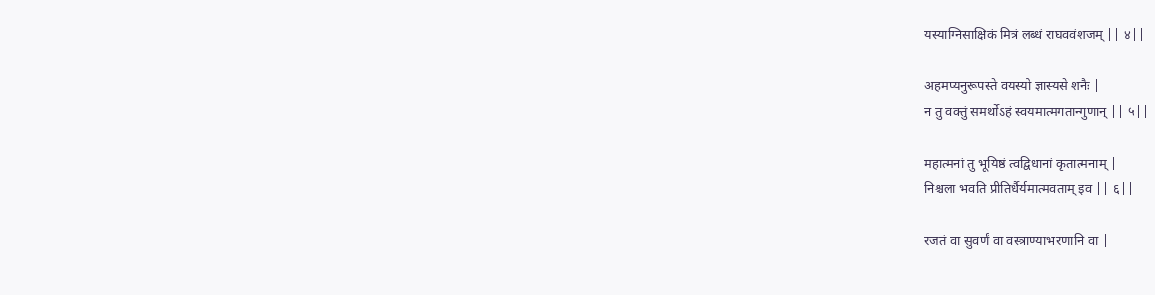यस्याग्निसाक्षिकं मित्रं लब्धं राघववंशजम् || ४||

अहमप्यनुरूपस्ते वयस्यो ज्ञास्यसे शनैः |
न तु वक्तुं समर्थोऽहं स्वयमात्मगतान्गुणान् || ५||

महात्मनां तु भूयिष्ठं त्वद्विधानां कृतात्मनाम् |
निश्चला भवति प्रीतिर्धैर्यमात्मवताम् इव || ६||

रजतं वा सुवर्णं वा वस्त्राण्याभरणानि वा |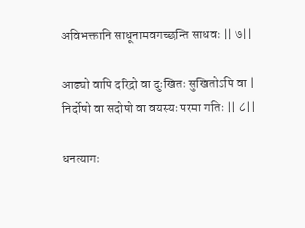अविभक्तानि साधूनामवगच्छन्ति साधवः || ७||

आढ्यो वापि दरिद्रो वा दुःखितः सुखितोऽपि वा |
निर्दोषो वा सदोषो वा वयस्यः परमा गतिः || ८||

धनत्यागः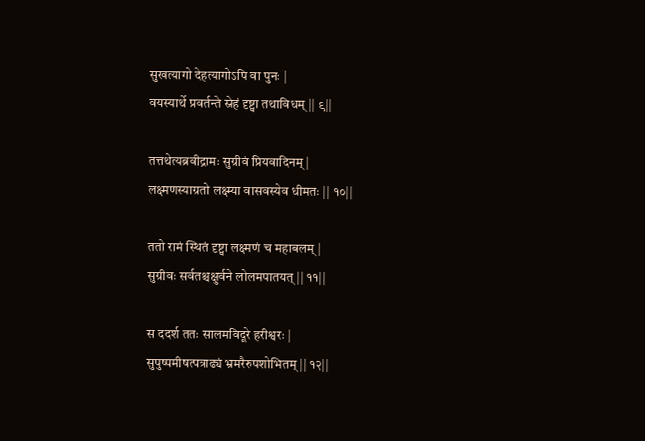सुखत्यागो देहत्यागोऽपि वा पुनः |
वयस्यार्थे प्रवर्तन्ते स्नेहं दृष्ट्वा तथाविधम् || ९||

तत्तथेत्यब्रवीद्रामः सुग्रीवं प्रियवादिनम् |
लक्ष्मणस्याग्रतो लक्ष्म्या वासवस्येव धीमतः || १०||

ततो रामं स्थितं दृष्ट्वा लक्ष्मणं च महाबलम् |
सुग्रीवः सर्वतश्चक्षुर्वने लोलमपातयत् || ११||

स ददर्श ततः सालमविदूरे हरीश्वरः |
सुपुष्पमीषत्पत्राढ्यं भ्रमरैरुपशोभितम् || १२||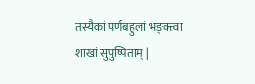तस्यैकां पर्णबहुलां भङ्क्त्वा शाखां सुपुष्पिताम् |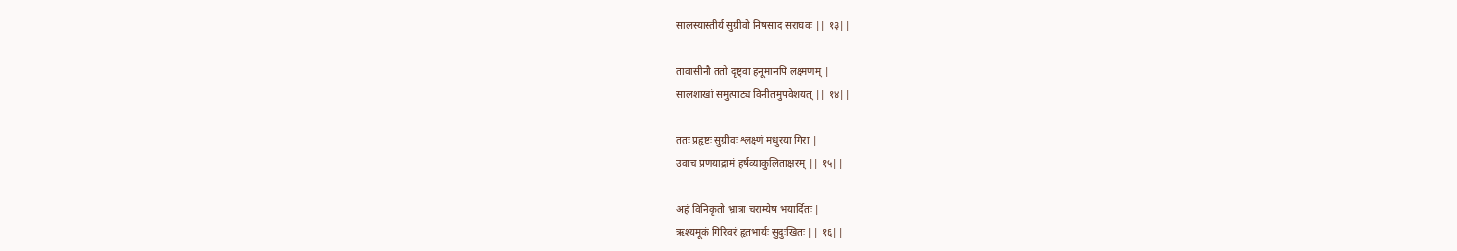सालस्यास्तीर्य सुग्रीवो निषसाद सराघवः || १३||

तावासीनौ ततो दृष्ट्वा हनूमानपि लक्ष्मणम् |
सालशाखां समुत्पाट्य विनीतमुपवेशयत् || १४||

ततः प्रहृष्टः सुग्रीवः श्लक्ष्णं मधुरया गिरा |
उवाच प्रणयाद्रामं हर्षव्याकुलिताक्षरम् || १५||

अहं विनिकृतो भ्रात्रा चराम्येष भयार्दितः |
ऋश्यमूकं गिरिवरं हृतभार्यः सुदुःखितः || १६||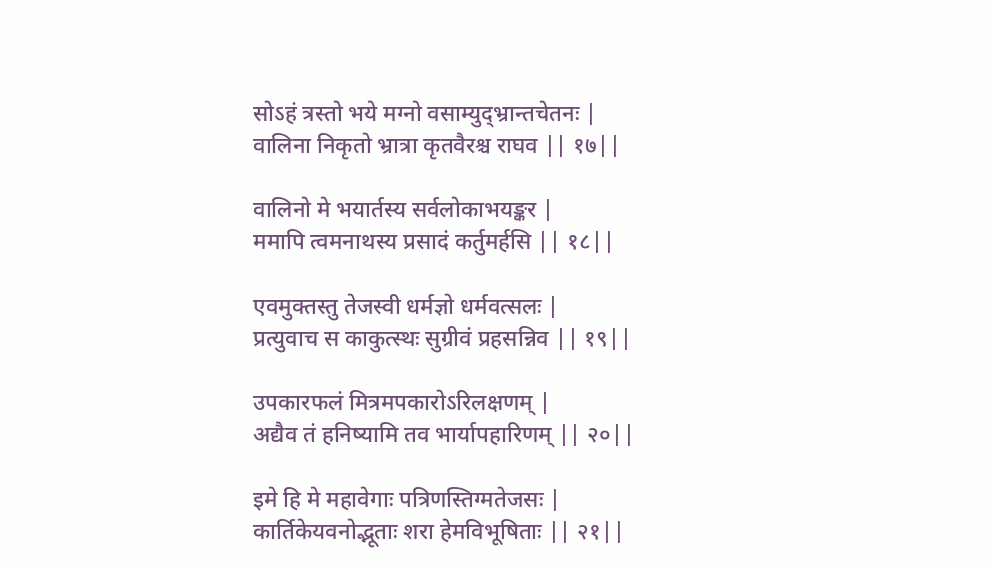सोऽहं त्रस्तो भये मग्नो वसाम्युद्भ्रान्तचेतनः |
वालिना निकृतो भ्रात्रा कृतवैरश्च राघव || १७||

वालिनो मे भयार्तस्य सर्वलोकाभयङ्कर |
ममापि त्वमनाथस्य प्रसादं कर्तुमर्हसि || १८||

एवमुक्तस्तु तेजस्वी धर्मज्ञो धर्मवत्सलः |
प्रत्युवाच स काकुत्स्थः सुग्रीवं प्रहसन्निव || १९||

उपकारफलं मित्रमपकारोऽरिलक्षणम् |
अद्यैव तं हनिष्यामि तव भार्यापहारिणम् || २०||

इमे हि मे महावेगाः पत्रिणस्तिग्मतेजसः |
कार्तिकेयवनोद्भूताः शरा हेमविभूषिताः || २१||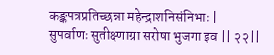कङ्कपत्रप्रतिच्छन्ना महेन्द्राशनिसंनिभाः |
सुपर्वाणः सुतीक्ष्णाग्रा सरोषा भुजगा इव || २२||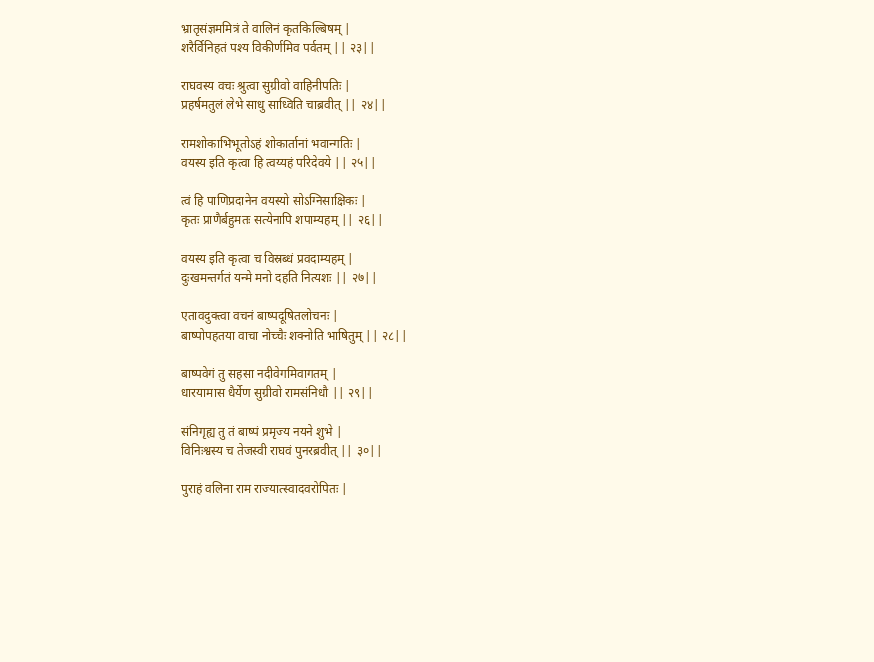भ्रातृसंज्ञममित्रं ते वालिनं कृतकिल्बिषम् |
शरैर्विनिहतं पश्य विकीर्णमिव पर्वतम् || २३||

राघवस्य वचः श्रुत्वा सुग्रीवो वाहिनीपतिः |
प्रहर्षमतुलं लेभे साधु साध्विति चाब्रवीत् || २४||

रामशोकाभिभूतोऽहं शोकार्तानां भवान्गतिः |
वयस्य इति कृत्वा हि त्वय्यहं परिदेवये || २५||

त्वं हि पाणिप्रदानेन वयस्यो सोऽग्निसाक्षिकः |
कृतः प्राणैर्बहुमतः सत्येनापि शपाम्यहम् || २६||

वयस्य इति कृत्वा च विस्रब्धं प्रवदाम्यहम् |
दुःखमन्तर्गतं यन्मे मनो दहति नित्यशः || २७||

एतावदुक्त्वा वचनं बाष्पदूषितलोचनः |
बाष्पोपहतया वाचा नोच्चैः शक्नोति भाषितुम् || २८||

बाष्पवेगं तु सहसा नदीवेगमिवागतम् |
धारयामास धैर्येण सुग्रीवो रामसंनिधौ || २९||

संनिगृह्य तु तं बाष्पं प्रमृज्य नयने शुभे |
विनिःश्वस्य च तेजस्वी राघवं पुनरब्रवीत् || ३०||

पुराहं वलिना राम राज्यात्स्वादवरोपितः |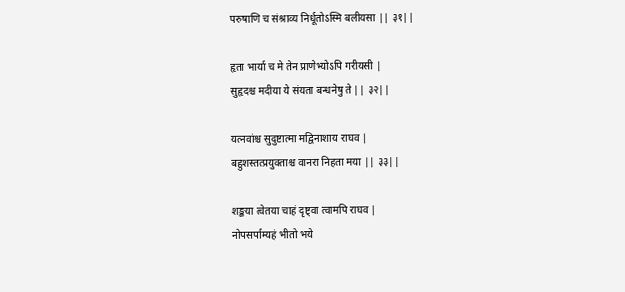परुषाणि च संश्राव्य निर्धूतोऽस्मि बलीयसा || ३१||

हृता भार्या च मे तेन प्राणेभ्योऽपि गरीयसी |
सुहृदश्च मदीया ये संयता बन्धनेषु ते || ३२||

यत्नवांश्च सुदुष्टात्मा मद्विनाशाय राघव |
बहुशस्तत्प्रयुक्ताश्च वानरा निहता मया || ३३||

शङ्कया त्वेतया चाहं दृष्ट्वा त्वामपि राघव |
नोपसर्पाम्यहं भीतो भये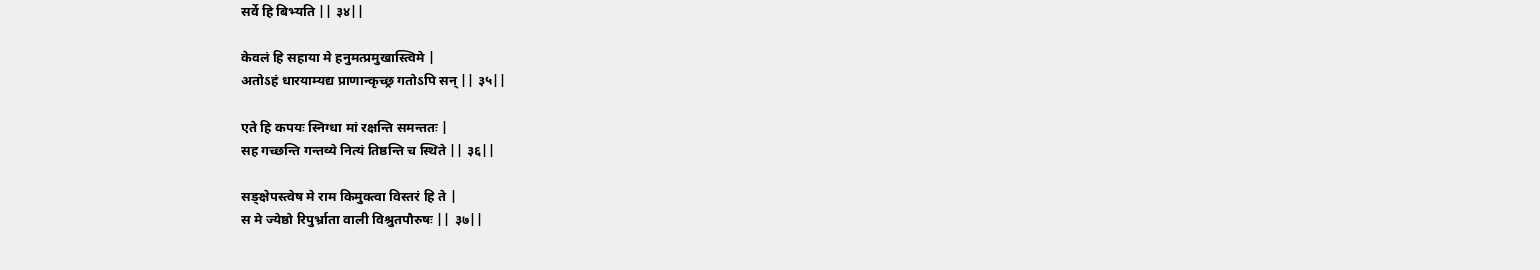सर्वे हि बिभ्यति || ३४||

केवलं हि सहाया मे हनुमत्प्रमुखास्त्विमे |
अतोऽहं धारयाम्यद्य प्राणान्कृच्छ्र गतोऽपि सन् || ३५||

एते हि कपयः स्निग्धा मां रक्षन्ति समन्ततः |
सह गच्छन्ति गन्तव्ये नित्यं तिष्ठन्ति च स्थिते || ३६||

सङ्क्षेपस्त्वेष मे राम किमुक्त्वा विस्तरं हि ते |
स मे ज्येष्ठो रिपुर्भ्राता वाली विश्रुतपौरुषः || ३७||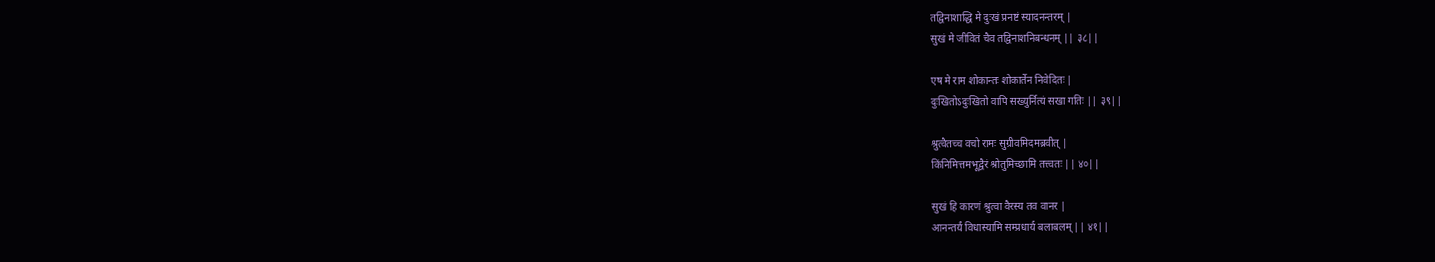तद्विनाशाद्धि मे दुःखं प्रनष्टं स्यादनन्तरम् |
सुखं मे जीवितं चैव तद्विनाशनिबन्धनम् || ३८||

एष मे राम शोकान्तः शोकार्तेन निवेदितः |
दुःखितोऽदुःखितो वापि सख्युर्नित्यं सखा गतिः || ३९||

श्रुत्वैतच्च वचो रामः सुग्रीवमिदमब्रवीत् |
किंनिमित्तमभूद्वैरं श्रोतुमिच्छामि तत्त्वतः || ४०||

सुखं हि कारणं श्रुत्वा वैरस्य तव वानर |
आनन्तर्यं विधास्यामि सम्प्रधार्य बलाबलम् || ४१||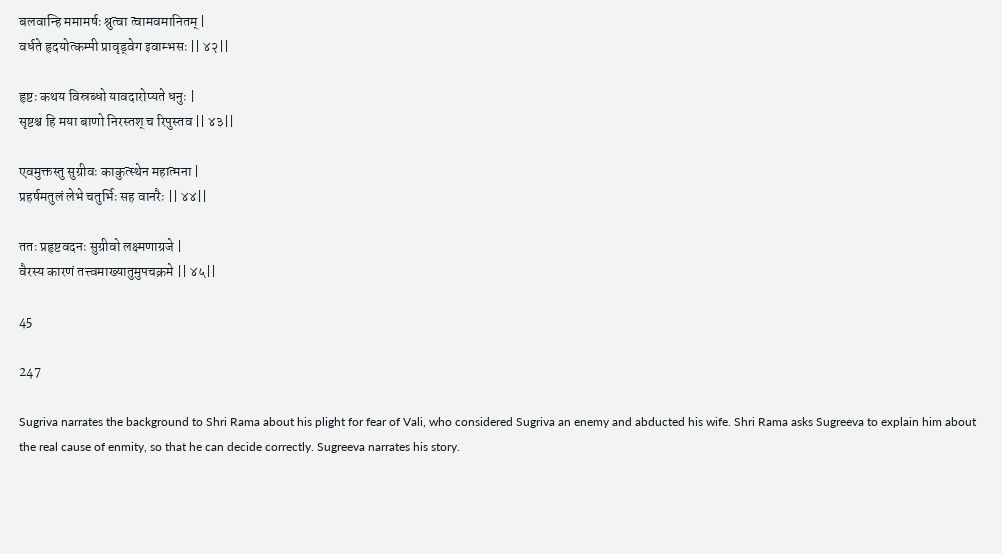बलवान्हि ममामर्षः श्रुत्वा त्वामवमानितम् |
वर्धते हृदयोत्कम्पी प्रावृड्वेग इवाम्भसः || ४२||

हृष्टः कथय विस्रब्धो यावदारोप्यते धनुः |
सृष्टश्च हि मया बाणो निरस्तश् च रिपुस्तव || ४३||

एवमुक्तस्तु सुग्रीवः काकुत्स्थेन महात्मना |
प्रहर्षमतुलं लेभे चतुर्भिः सह वानरैः || ४४||

ततः प्रहृष्टवदनः सुग्रीवो लक्ष्मणाग्रजे |
वैरस्य कारणं तत्त्वमाख्यातुमुपचक्रमे || ४५||

45

247

Sugriva narrates the background to Shri Rama about his plight for fear of Vali, who considered Sugriva an enemy and abducted his wife. Shri Rama asks Sugreeva to explain him about the real cause of enmity, so that he can decide correctly. Sugreeva narrates his story.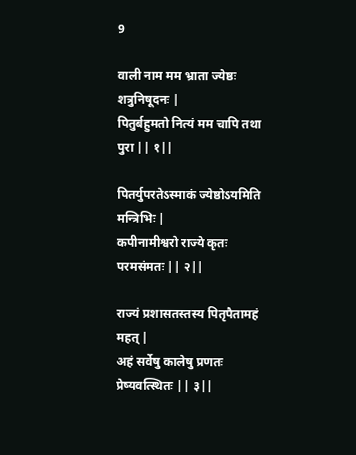9

वाली नाम मम भ्राता ज्येष्ठः शत्रुनिषूदनः |
पितुर्बहुमतो नित्यं मम चापि तथा पुरा || १||

पितर्युपरतेऽस्माकं ज्येष्ठोऽयमिति मन्त्रिभिः |
कपीनामीश्वरो राज्ये कृतः परमसंमतः || २||

राज्यं प्रशासतस्तस्य पितृपैतामहं महत् |
अहं सर्वेषु कालेषु प्रणतः प्रेष्यवत्स्थितः || ३||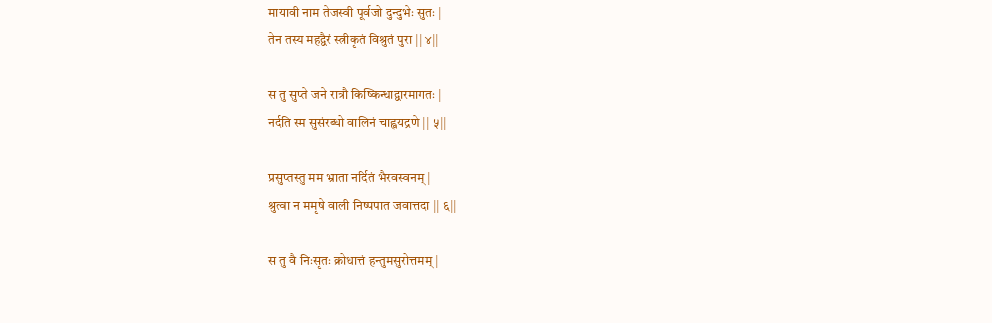मायावी नाम तेजस्वी पूर्वजो दुन्दुभेः सुतः |
तेन तस्य महद्वैरं स्त्रीकृतं विश्रुतं पुरा || ४||

स तु सुप्ते जने रात्रौ किष्किन्धाद्वारमागतः |
नर्दति स्म सुसंरब्धो वालिनं चाह्वयद्रणे || ५||

प्रसुप्तस्तु मम भ्राता नर्दितं भैरवस्वनम् |
श्रुत्वा न ममृषे वाली निष्पपात जवात्तदा || ६||

स तु वै निःसृतः क्रोधात्तं हन्तुमसुरोत्तमम् |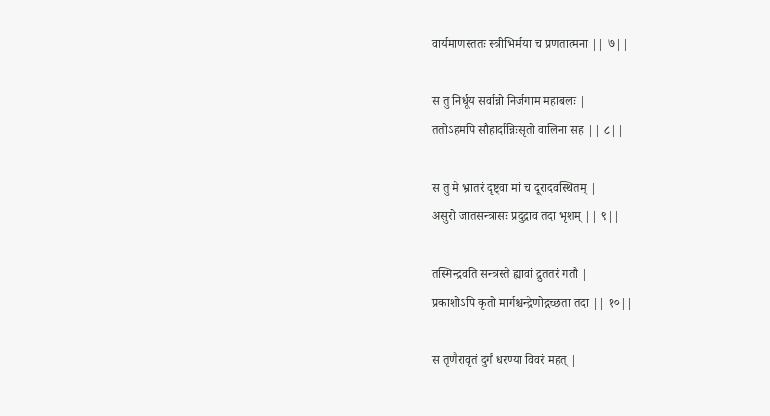वार्यमाणस्ततः स्त्रीभिर्मया च प्रणतात्मना || ७||

स तु निर्धूय सर्वान्नो निर्जगाम महाबलः |
ततोऽहमपि सौहार्दान्निःसृतो वालिना सह || ८||

स तु मे भ्रातरं दृष्ट्वा मां च दूरादवस्थितम् |
असुरो जातसन्त्रासः प्रदुद्राव तदा भृशम् || ९||

तस्मिन्द्रवति सन्त्रस्ते ह्यावां द्रुततरं गतौ |
प्रकाशोऽपि कृतो मार्गश्चन्द्रेणोद्गच्छता तदा || १०||

स तृणैरावृतं दुर्गं धरण्या विवरं महत् |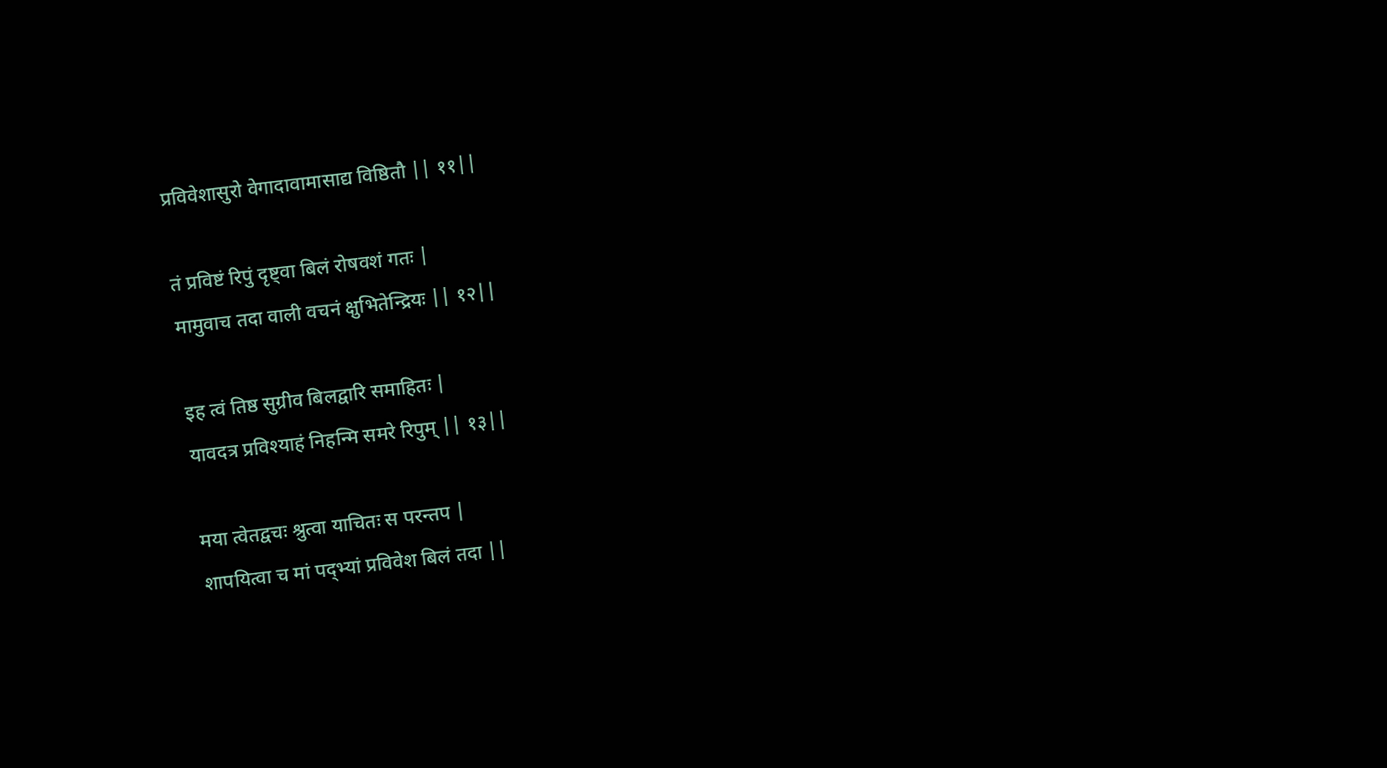प्रविवेशासुरो वेगादावामासाद्य विष्ठितौ || ११||

तं प्रविष्टं रिपुं दृष्ट्वा बिलं रोषवशं गतः |
मामुवाच तदा वाली वचनं क्षुभितेन्द्रियः || १२||

इह त्वं तिष्ठ सुग्रीव बिलद्वारि समाहितः |
यावदत्र प्रविश्याहं निहन्मि समरे रिपुम् || १३||

मया त्वेतद्वचः श्रुत्वा याचितः स परन्तप |
शापयित्वा च मां पद्भ्यां प्रविवेश बिलं तदा ||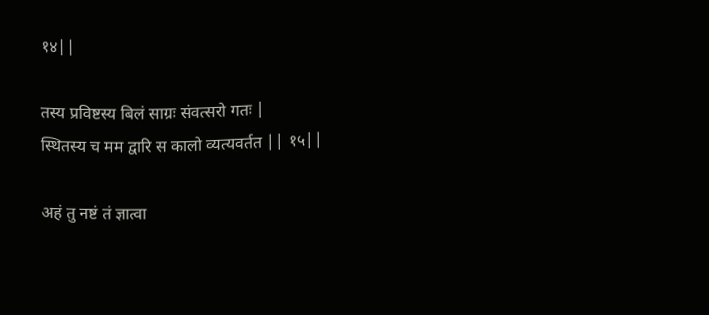१४||

तस्य प्रविष्टस्य बिलं साग्रः संवत्सरो गतः |
स्थितस्य च मम द्वारि स कालो व्यत्यवर्तत || १५||

अहं तु नष्टं तं ज्ञात्वा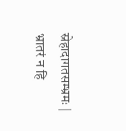स्नेहादागतसम्भ्रमः |
भ्रातरं न हि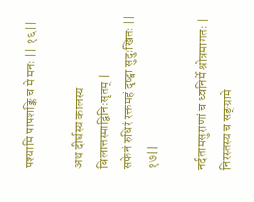पश्यामि पापशङ्कि च मे मनः || १६||

अथ दीर्घस्य कालस्य बिलात्तस्माद्विनिःसृतम् |
सफेनं रुधिरं रक्तमहं दृष्ट्वा सुदुःखितः || १७||

नर्दतामसुराणां च ध्वनिर्मे श्रोत्रमागतः |
निरस्तस्य च सङ्ग्रामे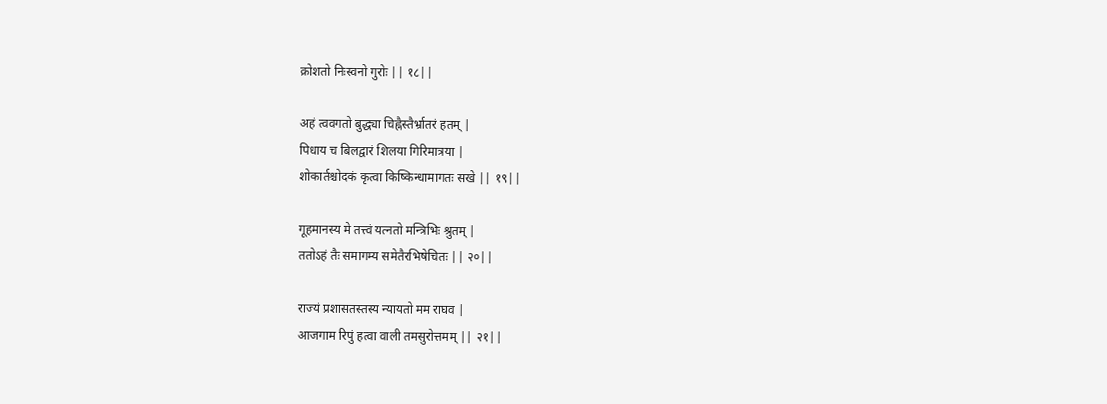क्रोशतो निःस्वनो गुरोः || १८||

अहं त्ववगतो बुद्ध्या चिह्नैस्तैर्भ्रातरं हतम् |
पिधाय च बिलद्वारं शिलया गिरिमात्रया |
शोकार्तश्चोदकं कृत्वा किष्किन्धामागतः सखे || १९||

गूहमानस्य मे तत्त्वं यत्नतो मन्त्रिभिः श्रुतम् |
ततोऽहं तैः समागम्य समेतैरभिषेचितः || २०||

राज्यं प्रशासतस्तस्य न्यायतो मम राघव |
आजगाम रिपुं हत्वा वाली तमसुरोत्तमम् || २१||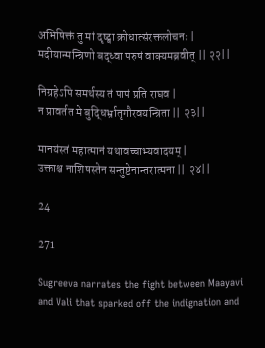अभिषिक्तं तु मां दृष्ट्वा क्रोधात्संरक्तलोचनः |
मदीयान्मन्त्रिणो बद्ध्वा परुषं वाक्यमब्रवीत् || २२||

निग्रहेऽपि समर्थस्य तं पापं प्रति राघव |
न प्रावर्तत मे बुद्धिर्भ्रातृगौरवयन्त्रिता || २३||

मानयंस्तं महात्मानं यथावच्चाभ्यवादयम् |
उक्ताश्च नाशिषस्तेन सन्तुष्टेनान्तरात्मना || २४||

24

271

Sugreeva narrates the fight between Maayavi and Vali that sparked off the indignation and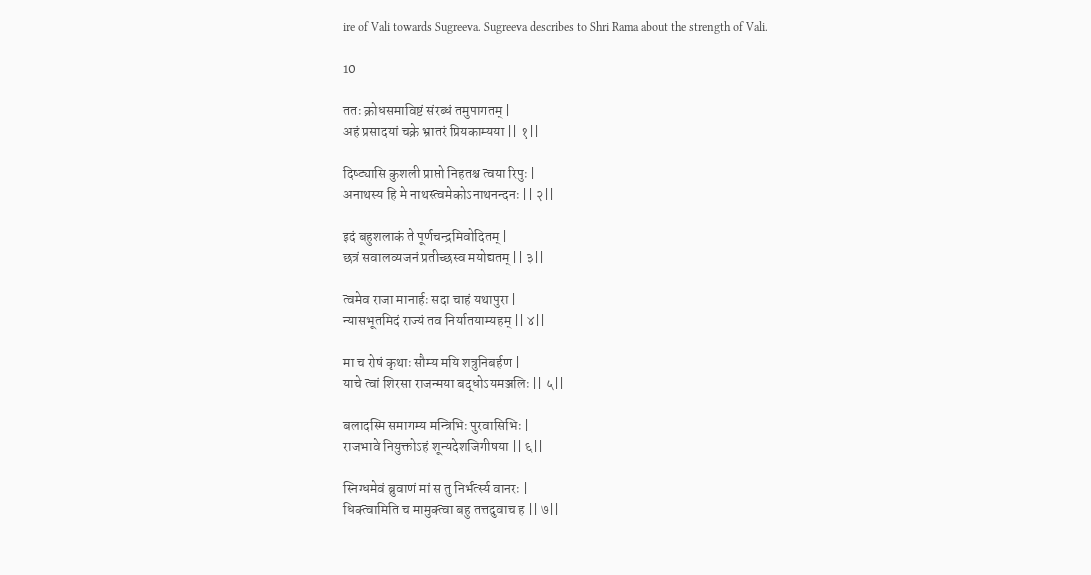ire of Vali towards Sugreeva. Sugreeva describes to Shri Rama about the strength of Vali.

10

ततः क्रोधसमाविष्टं संरब्धं तमुपागतम् |
अहं प्रसादयां चक्रे भ्रातरं प्रियकाम्यया || १||

दिष्ट्यासि कुशली प्राप्तो निहतश्च त्वया रिपुः |
अनाथस्य हि मे नाथस्त्वमेकोऽनाथनन्दनः || २||

इदं बहुशलाकं ते पूर्णचन्द्रमिवोदितम् |
छत्रं सवालव्यजनं प्रतीच्छस्व मयोद्यतम् || ३||

त्वमेव राजा मानार्हः सदा चाहं यथापुरा |
न्यासभूतमिदं राज्यं तव निर्यातयाम्यहम् || ४||

मा च रोषं कृथाः सौम्य मयि शत्रुनिबर्हण |
याचे त्वां शिरसा राजन्मया बद्धोऽयमञ्जलिः || ५||

बलादस्मि समागम्य मन्त्रिभिः पुरवासिभिः |
राजभावे नियुक्तोऽहं शून्यदेशजिगीषया || ६||

स्निग्धमेवं ब्रुवाणं मां स तु निर्भर्त्स्य वानरः |
धिक्त्वामिति च मामुक्त्वा बहु तत्तदुवाच ह || ७||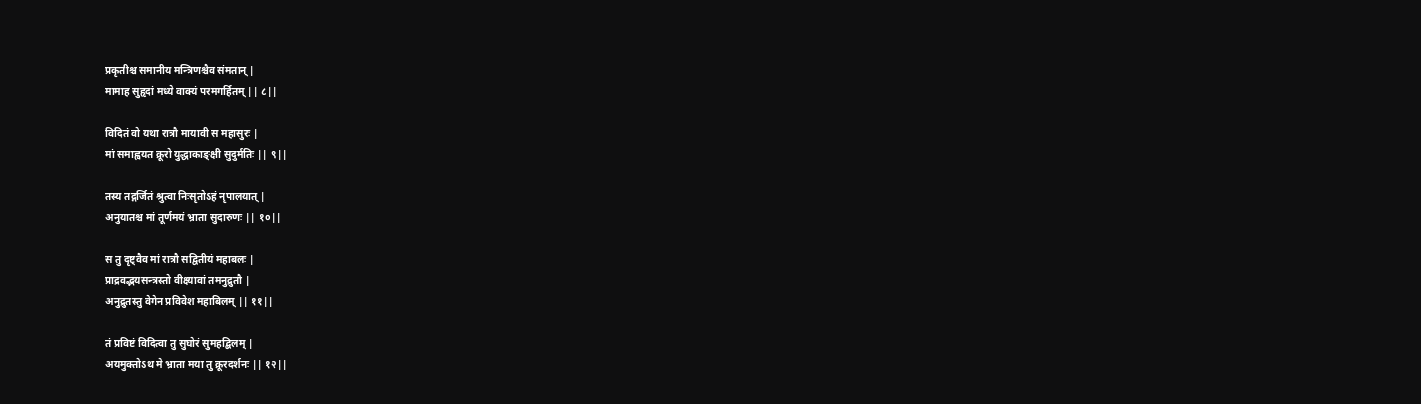प्रकृतीश्च समानीय मन्त्रिणश्चैव संमतान् |
मामाह सुहृदां मध्ये वाक्यं परमगर्हितम् || ८||

विदितं वो यथा रात्रौ मायावी स महासुरः |
मां समाह्वयत क्रूरो युद्धाकाङ्क्षी सुदुर्मतिः || ९||

तस्य तद्गर्जितं श्रुत्वा निःसृतोऽहं नृपालयात् |
अनुयातश्च मां तूर्णमयं भ्राता सुदारुणः || १०||

स तु दृष्ट्वैव मां रात्रौ सद्वितीयं महाबलः |
प्राद्रवद्भयसन्त्रस्तो वीक्ष्यावां तमनुद्रुतौ |
अनुद्रुतस्तु वेगेन प्रविवेश महाबिलम् || ११||

तं प्रविष्टं विदित्वा तु सुघोरं सुमहद्बिलम् |
अयमुक्तोऽथ मे भ्राता मया तु क्रूरदर्शनः || १२||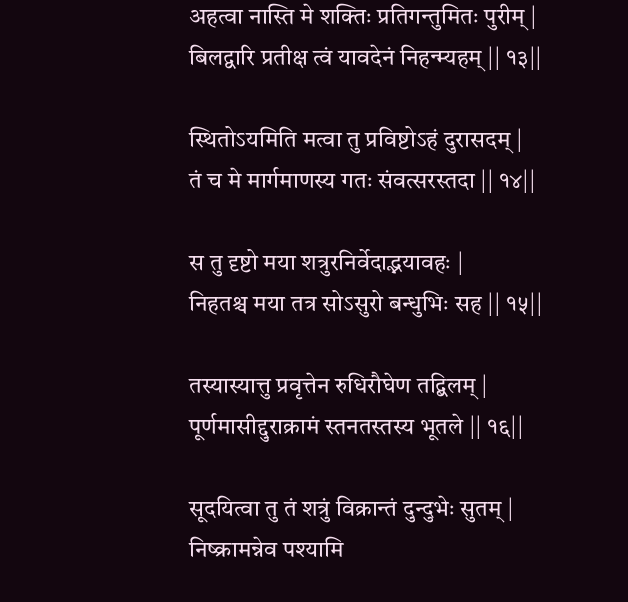अहत्वा नास्ति मे शक्तिः प्रतिगन्तुमितः पुरीम् |
बिलद्वारि प्रतीक्ष त्वं यावदेनं निहन्म्यहम् || १३||

स्थितोऽयमिति मत्वा तु प्रविष्टोऽहं दुरासदम् |
तं च मे मार्गमाणस्य गतः संवत्सरस्तदा || १४||

स तु दृष्टो मया शत्रुरनिर्वेदाद्भयावहः |
निहतश्च मया तत्र सोऽसुरो बन्धुभिः सह || १५||

तस्यास्यात्तु प्रवृत्तेन रुधिरौघेण तद्बिलम् |
पूर्णमासीद्दुराक्रामं स्तनतस्तस्य भूतले || १६||

सूदयित्वा तु तं शत्रुं विक्रान्तं दुन्दुभेः सुतम् |
निष्क्रामन्नेव पश्यामि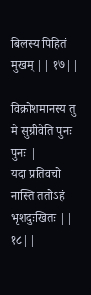बिलस्य पिहितं मुखम् || १७||

विक्रोशमानस्य तु मे सुग्रीवेति पुनः पुनः |
यदा प्रतिवचो नास्ति ततोऽहं भृशदुःखितः || १८||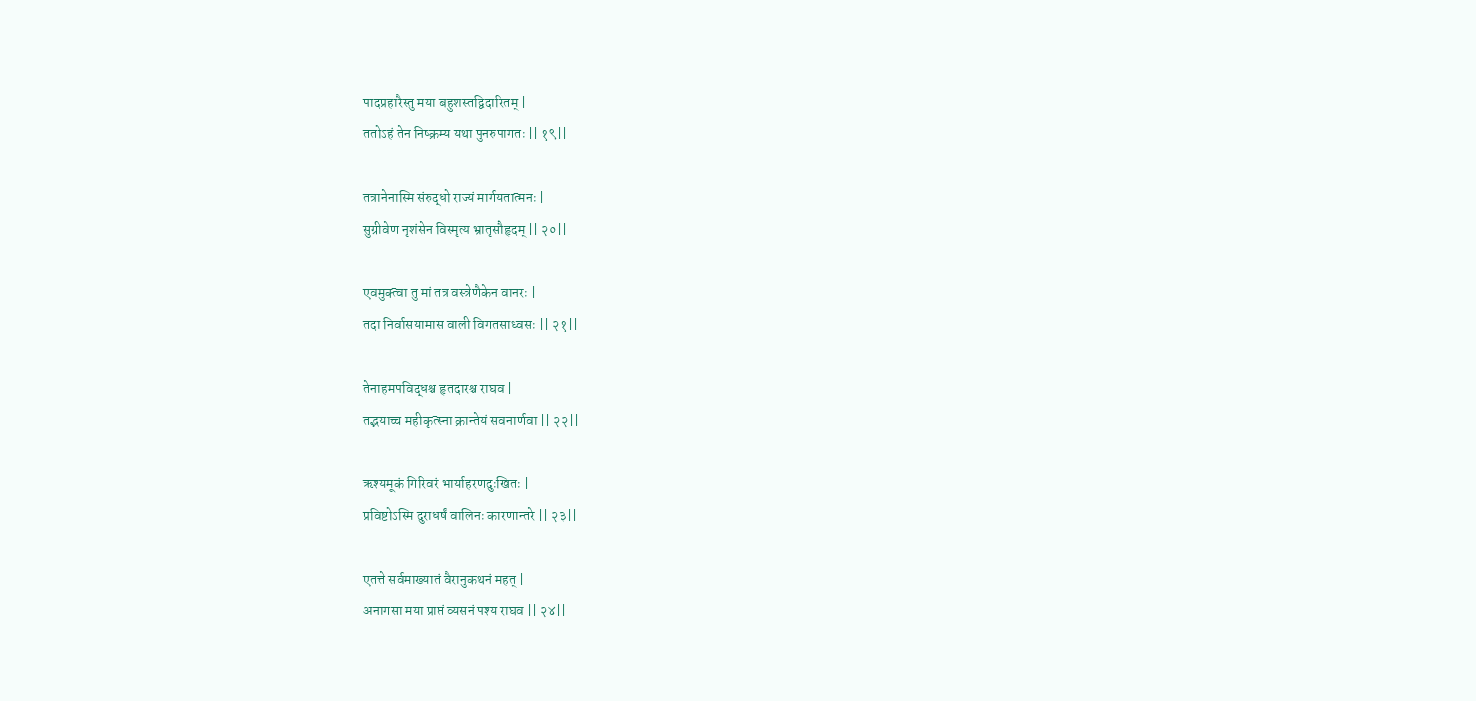पादप्रहारैस्तु मया बहुशस्तद्विदारितम् |
ततोऽहं तेन निष्क्रम्य यथा पुनरुपागतः || १९||

तत्रानेनास्मि संरुद्धो राज्यं मार्गयतात्मनः |
सुग्रीवेण नृशंसेन विस्मृत्य भ्रातृसौहृदम् || २०||

एवमुक्त्वा तु मां तत्र वस्त्रेणैकेन वानरः |
तदा निर्वासयामास वाली विगतसाध्वसः || २१||

तेनाहमपविद्धश्च हृतदारश्च राघव |
तद्भयाच्च महीकृत्स्ना क्रान्तेयं सवनार्णवा || २२||

ऋश्यमूकं गिरिवरं भार्याहरणदुःखितः |
प्रविष्टोऽस्मि दुराधर्षं वालिनः कारणान्तरे || २३||

एतत्ते सर्वमाख्यातं वैरानुकथनं महत् |
अनागसा मया प्राप्तं व्यसनं पश्य राघव || २४||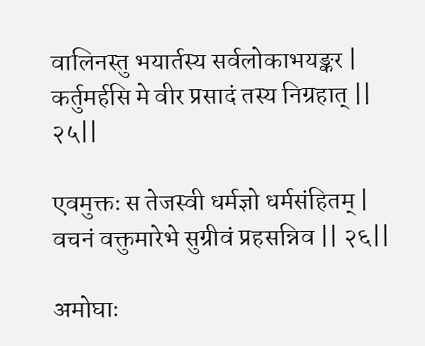वालिनस्तु भयार्तस्य सर्वलोकाभयङ्कर |
कर्तुमर्हसि मे वीर प्रसादं तस्य निग्रहात् || २५||

एवमुक्तः स तेजस्वी धर्मज्ञो धर्मसंहितम् |
वचनं वक्तुमारेभे सुग्रीवं प्रहसन्निव || २६||

अमोघाः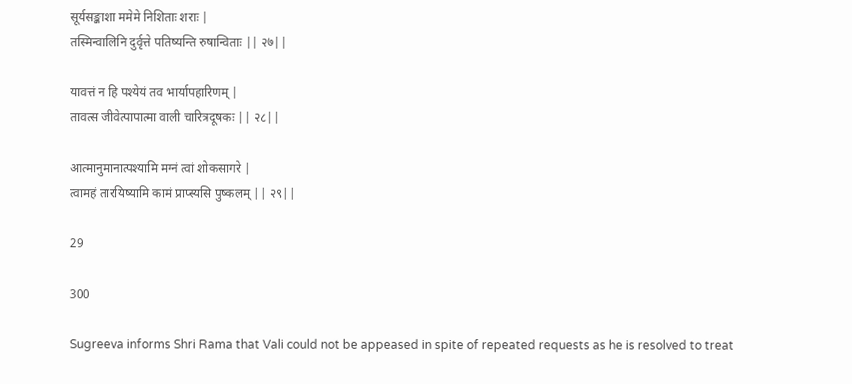सूर्यसङ्काशा ममेमे निशिताः शराः |
तस्मिन्वालिनि दुर्वृत्ते पतिष्यन्ति रुषान्विताः || २७||

यावत्तं न हि पश्येयं तव भार्यापहारिणम् |
तावत्स जीवेत्पापात्मा वाली चारित्रदूषकः || २८||

आत्मानुमानात्पश्यामि मग्नं त्वां शोकसागरे |
त्वामहं तारयिष्यामि कामं प्राप्स्यसि पुष्कलम् || २९||

29

300

Sugreeva informs Shri Rama that Vali could not be appeased in spite of repeated requests as he is resolved to treat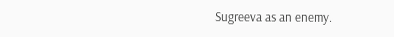Sugreeva as an enemy.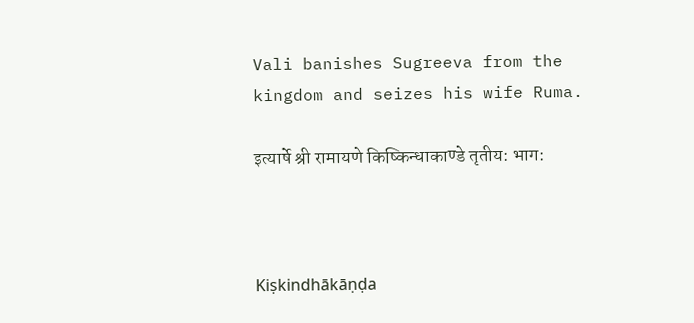Vali banishes Sugreeva from the kingdom and seizes his wife Ruma.

इत्यार्षे श्री रामायणे किष्किन्धाकाण्डे तृतीय: भाग:



Kiṣkindhākāṇḍa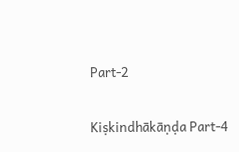Part-2

Kiṣkindhākāṇḍa Part-4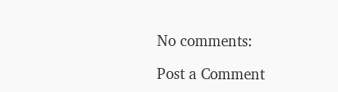No comments:

Post a Comment